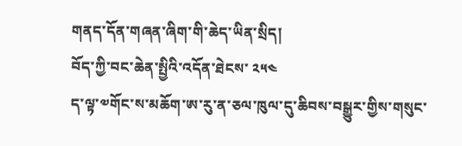གནད་དོན་གཞན་ཞིག་གི་ཆེད་ཡིན་སྲིད།
བོད་ཀྱི་བང་ཆེན་སྤྱིའི་འདོན་ཐེངས་ ༢༥༤
ད་ལྟ་༧གོང་ས་མཆོག་ཨ་རུ་ན་ཅལ་ཁུལ་དུ་ཆིབས་བསྒྱུར་གྱིས་གསུང་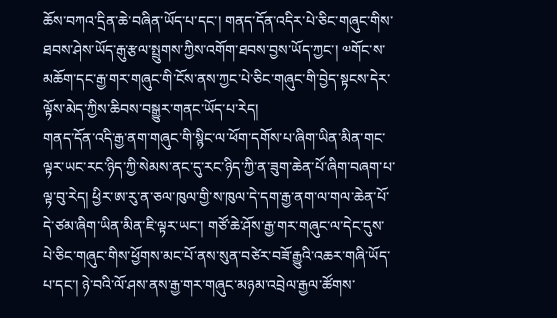ཆོས་བཀའ་དྲིན་ཆེ་བཞིན་ཡོད་པ་དང་། གནད་དོན་འདིར་པེ་ཅིང་གཞུང་གིས་ཐབས་ཤེས་ཡོད་རྒུ་རྩལ་སྤྲུགས་ཀྱིས་འགོག་ཐབས་བྱས་ཡོད་ཀྱང་། ༧གོང་ས་མཆོག་དང་རྒྱ་གར་གཞུང་གི་ངོས་ནས་ཀྱང་པེ་ཅིང་གཞུང་གི་བྱེད་སྟངས་དེར་ལྟོས་མེད་ཀྱིས་ཆིབས་བསྒྱུར་གནང་ཡོད་པ་རེད།
གནད་དོན་འདི་རྒྱ་ནག་གཞུང་གི་སྙིང་ལ་ཕོག་དགོས་པ་ཞིག་ཡིན་མིན་གང་ལྟར་ཡང་རང་ཉིད་ཀྱི་སེམས་ནང་དུ་རང་ཉིད་ཀྱི་ན་ཟུག་ཆེན་པོ་ཞིག་བཞག་པ་ལྟ་བུ་རེད། ཕྱིར་ཨ་རུ་ན་ཅལ་ཁུལ་གྱི་ས་ཁུལ་དེ་དག་རྒྱ་ནག་ལ་གལ་ཆེན་པོ་དེ་ཙམ་ཞིག་ཡིན་མིན་ཇི་ལྟར་ཡང་། གཙོ་ཆེ་ཤོས་རྒྱ་གར་གཞུང་ལ་དེང་དུས་པེ་ཅིང་གཞུང་གིས་ཕྱོགས་མང་པོ་ནས་སུན་བཙེར་བཟོ་རྒྱུའི་འཆར་གཞི་ཡོད་པ་དང་། ཉེ་བའི་ལོ་ཤས་ནས་རྒྱ་གར་གཞུང་མཉམ་འབྲེལ་རྒྱལ་ཚོགས་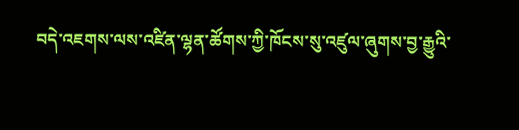བདེ་འཇགས་ལས་འཛིན་ལྷན་ཚོགས་ཀྱི་ཁོངས་སུ་འཛུལ་ཞུགས་བྱ་རྒྱུའི་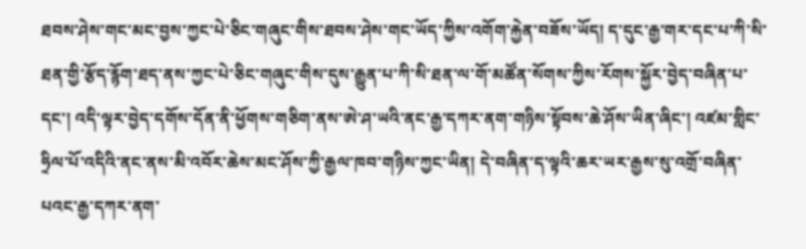ཐབས་ཤེས་གང་མང་བྱས་ཀྱང་པེ་ཅིང་གཞུང་གིས་ཐབས་ཤེས་གང་ཡོད་ཀྱིས་འགོག་རྐྱེན་བཟོས་ཡོད། ད་དུང་རྒྱ་གར་དང་པ་ཀི་སི་ཐན་གྱི་རྩོད་རྙོག་ཐད་ནས་ཀྱང་པེ་ཅིང་གཞུང་གིས་དུས་རྒྱུན་པ་ཀི་སི་ཐན་ལ་གོ་མཚོན་སོགས་ཀྱིས་རོགས་སྐྱོར་བྱེད་བཞིན་པ་དང་། འདི་ལྟར་བྱེད་དགོས་དོན་ནི་ཕྱོགས་གཅིག་ནས་ཨེ་ཤ་ཡའི་ནང་རྒྱ་དཀར་ནག་གཉིས་སྟོབས་ཆེ་ཤོས་ཡིན་ཞིང་། འཛམ་གླིང་ཧྲིལ་པོ་འདིའི་ནང་ནས་མི་འབོར་ཆེས་མང་ཤོས་ཀྱི་རྒྱལ་ཁབ་གཉིས་ཀྱང་ཡིན། དེ་བཞིན་ད་ལྟའི་ཆར་ཡར་རྒྱས་སུ་འགྲོ་བཞིན་པའང་རྒྱ་དཀར་ནག་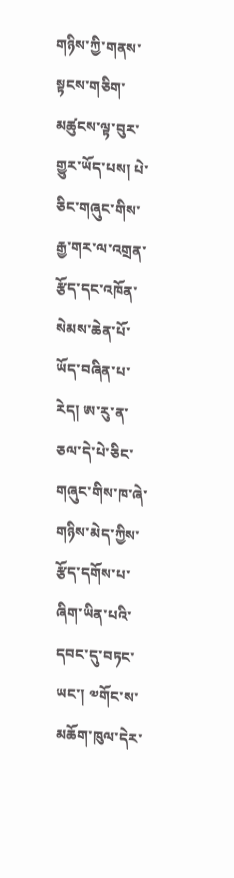གཉིས་ཀྱི་གནས་སྟངས་གཅིག་མཚུངས་ལྟ་བུར་གྱུར་ཡོད་པས། པེ་ཅིང་གཞུང་གིས་རྒྱ་གར་ལ་འགྲན་རྩོད་དང་འཁོན་སེམས་ཆེན་པོ་ཡོད་བཞིན་པ་རེད། ཨ་རུ་ན་ཅལ་དེ་པེ་ཅིང་གཞུང་གིས་ཁ་ཞེ་གཉིས་མེད་ཀྱིས་རྩོད་དགོས་པ་ཞིག་ཡིན་པའི་དབང་དུ་བཏང་ཡང་། ༧གོང་ས་མཆོག་ཁུལ་དེར་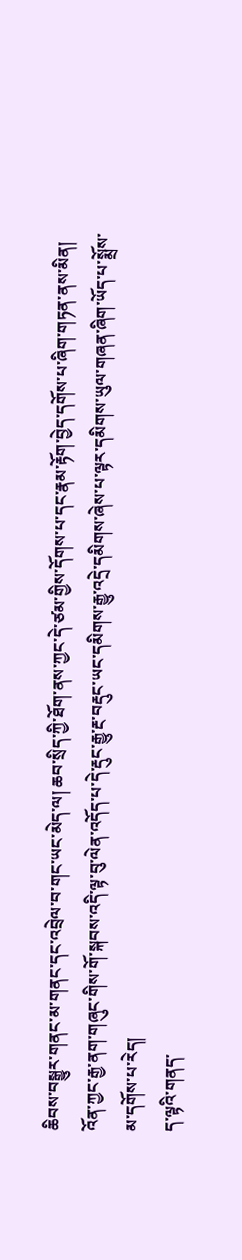ཆིབས་བསྒྱུར་གནང་མ་གནང་དང་འབྲེལ་བ་གང་ཡང་མེད་ལ། ཆབ་སྲིད་ཀྱི་ཐོག་ནས་ཀྱང་དེ་ཙམ་གྱིས་དོགས་པ་དང་རྣམ་རྟོག་བྱེད་དགོས་པ་ཞིག་གཏན་ནས་མིན། འོན་ཀྱང་རྒྱ་ནག་གཞུང་གིས་གོ་སྐབས་འདི་ལྟ་བུ་ལེན་འདོད་པ་དེ་རྡུང་རྒྱུ་རྔ་བརྡུང་ཡང་དམིགས་རྒྱུ་འདྲེ་དམིགས་ཞེས་པ་ལྟར་དམིགས་ཡུལ་གཞན་ཞིག་ཡོད་པ་སྨྲོས་མ་དགོས་པ་རེད།
ད་ལྟའི་གནད་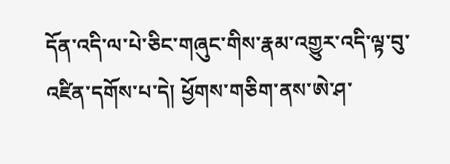དོན་འདི་ལ་པེ་ཅིང་གཞུང་གིས་རྣམ་འགྱུར་འདི་ལྟ་བུ་འཛིན་དགོས་པ་དེ། ཕྱོགས་གཅིག་ནས་ཨེ་ཤ་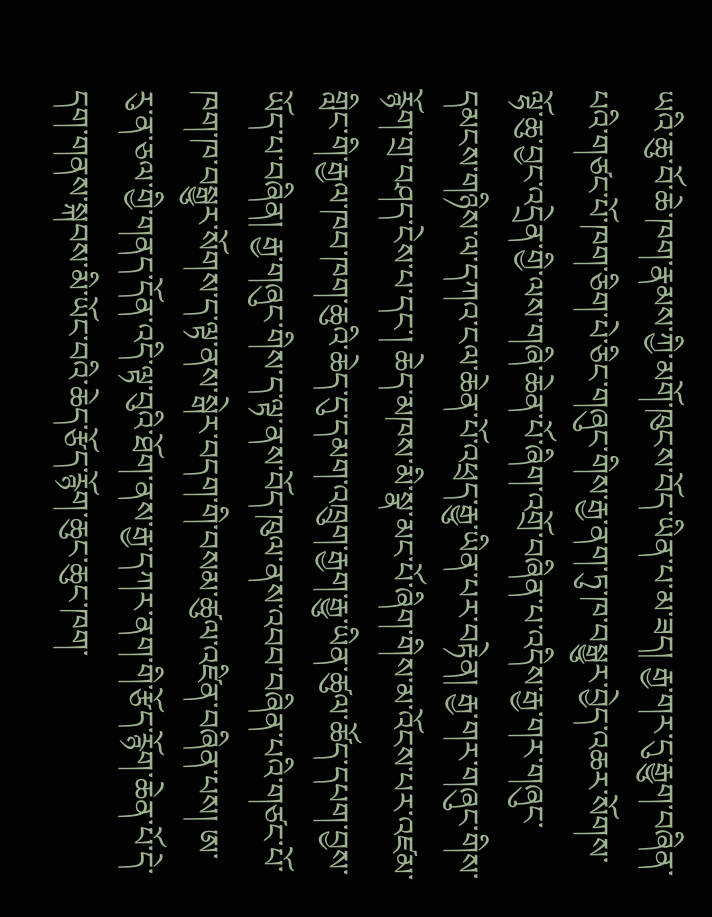ཡའི་ཆུ་བོ་ཆེ་ཁག་རྣམས་ཀྱི་མགོ་ཁུངས་བོད་ཡིན་པ་མ་ཟད། རྒྱ་གར་དུ་རྒྱུག་བཞིན་པའི་གཙང་པོ་ཁག་ཅིག་པེ་ཅིང་གཞུང་གིས་རྒྱ་ནག་ཏུ་ཁ་བསྒྱུར་བྱེད་འཆར་སོགས་ལྷོ་ཆུ་བྱང་འདྲེན་གྱི་ལས་གཞི་ཆེན་པོ་ཞིག་འགྲོ་བཞིན་པ་འདིས་རྒྱ་གར་གཞུང་དམངས་གཉིས་ལ་དཀའ་ངལ་ཆེན་པོ་འཕྲད་རྒྱུ་ཡིན་པར་བརྟེན། རྒྱ་གར་གཞུང་གིས་རྙོག་གྲ་བཤད་ངེས་པ་དང་། ཆེད་མཁས་མི་སྣ་མང་པོ་ཞིག་གིས་མ་འོངས་པར་འཛམ་གླིང་གི་རྒྱལ་ཁབ་ཁག་ཆུའི་ཆེད་དུ་དམག་འཁྲུག་རྒྱག་རྒྱུ་ཡིན་ཚུལ་ཚོད་དཔག་བྱས་ཡོད་པ་བཞིན། རྒྱ་གཞུང་གིས་ད་ལྟ་ནས་བོད་ཁུལ་ནས་འབབ་བཞིན་པའི་གཙང་པོ་ཁག་ཁ་བསྒྱུར་སོགས་ད་ལྟ་ནས་སྒེར་བདག་གི་བསམ་ཚུལ་འཛིན་བཞིན་པས། ཨ་རུ་ན་ཅལ་གྱི་གནད་དོན་འདི་ལྟ་བུའི་ཐོག་ནས་རྒྱ་དཀར་ནག་གི་རྩོད་རྙོག་ཆེན་པོ་དེ་དག་གནས་སྐབས་མི་ཡོང་བའི་ཆེད་རྩོད་རྙོག་ཆུང་ཆུང་ཁག་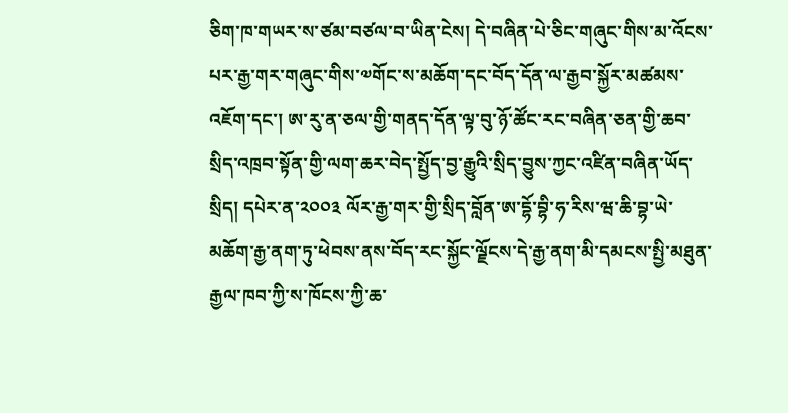ཅིག་ཁ་གཡར་ས་ཙམ་བཙལ་བ་ཡིན་ངེས། དེ་བཞིན་པེ་ཅིང་གཞུང་གིས་མ་འོངས་པར་རྒྱ་གར་གཞུང་གིས་༧གོང་ས་མཆོག་དང་བོད་དོན་ལ་རྒྱབ་སྐྱོར་མཚམས་འཇོག་དང་། ཨ་རུ་ན་ཅལ་གྱི་གནད་དོན་ལྟ་བུ་ཉོ་ཚོང་རང་བཞིན་ཅན་གྱི་ཆབ་སྲིད་འཁྲབ་སྟོན་གྱི་ལག་ཆར་བེད་སྤྱོད་བྱ་རྒྱུའི་སྲིད་བྱུས་ཀྱང་འཛིན་བཞིན་ཡོད་སྲིད། དཔེར་ན་༢༠༠༣ ལོར་རྒྱ་གར་གྱི་སྲིད་བློན་ཨ་དྷོ་བྷི་ཧ་རིས་ཝ་ཆི་བྷ་ཡེ་མཆོག་རྒྱ་ནག་ཏུ་ཕེབས་ནས་བོད་རང་སྐྱོང་ལྗོངས་དེ་རྒྱ་ནག་མི་དམངས་སྤྱི་མཐུན་རྒྱལ་ཁབ་ཀྱི་ས་ཁོངས་ཀྱི་ཆ་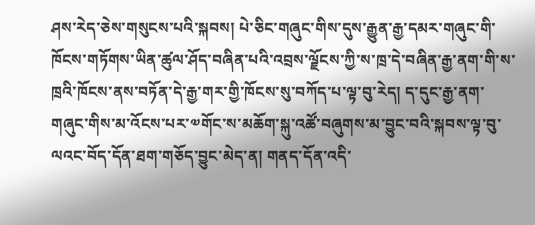ཤས་རེད་ཅེས་གསུངས་པའི་སྐབས། པེ་ཅིང་གཞུང་གིས་དུས་རྒྱུན་རྒྱ་དམར་གཞུང་གི་ཁོངས་གཏོགས་ཡིན་ཚུལ་ཤོད་བཞིན་པའི་འབྲས་ལྗོངས་ཀྱི་ས་ཁྲ་དེ་བཞིན་རྒྱ་ནག་གི་ས་ཁྲའི་ཁོངས་ནས་བཏོན་དེ་རྒྱ་གར་གྱི་ཁོངས་སུ་བཀོད་པ་ལྟ་བུ་རེད། ད་དུང་རྒྱ་ནག་གཞུང་གིས་མ་འོངས་པར་༧གོང་ས་མཆོག་སྐུ་འཚོ་བཞུགས་མ་བྱུང་བའི་སྐབས་ལྟ་བུ་ལའང་བོད་དོན་ཐག་གཅོད་བྱུང་མེད་ན། གནད་དོན་འདི་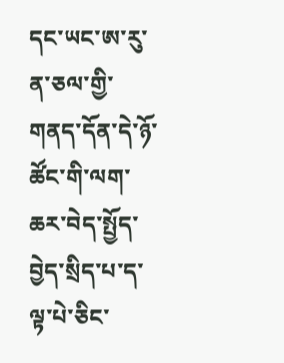དང་ཡང་ཨ་རུ་ན་ཅལ་གྱི་གནད་དོན་དེ་ཉོ་ཚོང་གི་ལག་ཆར་བེད་སྤྱོད་བྱེད་སྲིད་པ་ད་ལྟ་པེ་ཅིང་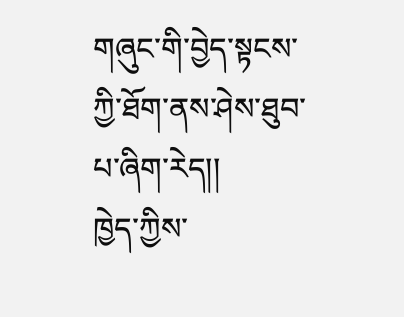གཞུང་གི་བྱེད་སྟངས་ཀྱི་ཐོག་ནས་ཤེས་ཐུབ་པ་ཞིག་རེད།།
ཁྱེད་ཀྱིས་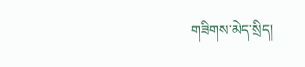གཟིགས་མེད་སྲིད།